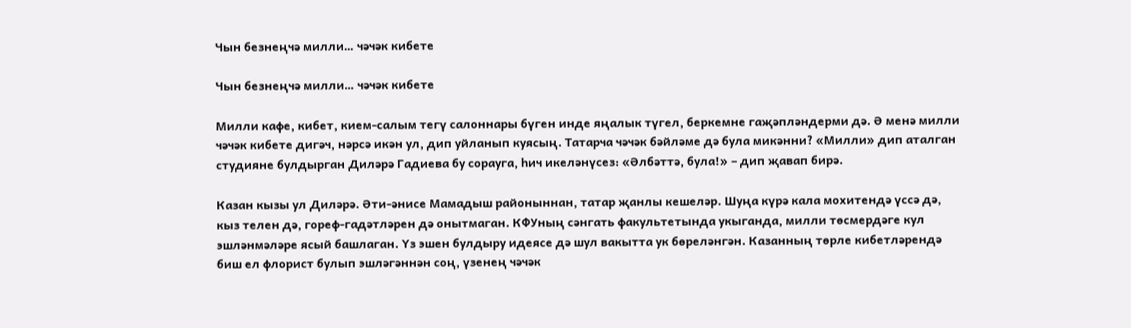Чын безнеңчә милли… чәчәк кибете

Чын безнеңчә милли… чәчәк кибете

Милли кафе, кибет, кием-салым тегү салоннары бүген инде яңалык түгел, беркемне гаҗәпләндерми дә. Ә менә милли чәчәк кибете дигәч, нәрсә икән ул, дип уйланып куясың. Татарча чәчәк бәйләме дә була микәнни? «Милли» дип аталган студияне булдырган Диләрә Гадиева бу сорауга, һич икеләнүсез: «Әлбәттә, була!» – дип җавап бирә.

Казан кызы ул Диләрә. Әти-әнисе Мамадыш районыннан, татар җанлы кешеләр. Шуңа күрә кала мохитендә үссә дә, кыз телен дә, гореф-гадәтләрен дә онытмаган. КФУның сәнгать факультетында укыганда, милли төсмердәге кул эшләнмәләре ясый башлаган. Үз эшен булдыру идеясе дә шул вакытта ук бөреләнгән. Казанның төрле кибетләрендә биш ел флорист булып эшләгәннән соң, үзенең чәчәк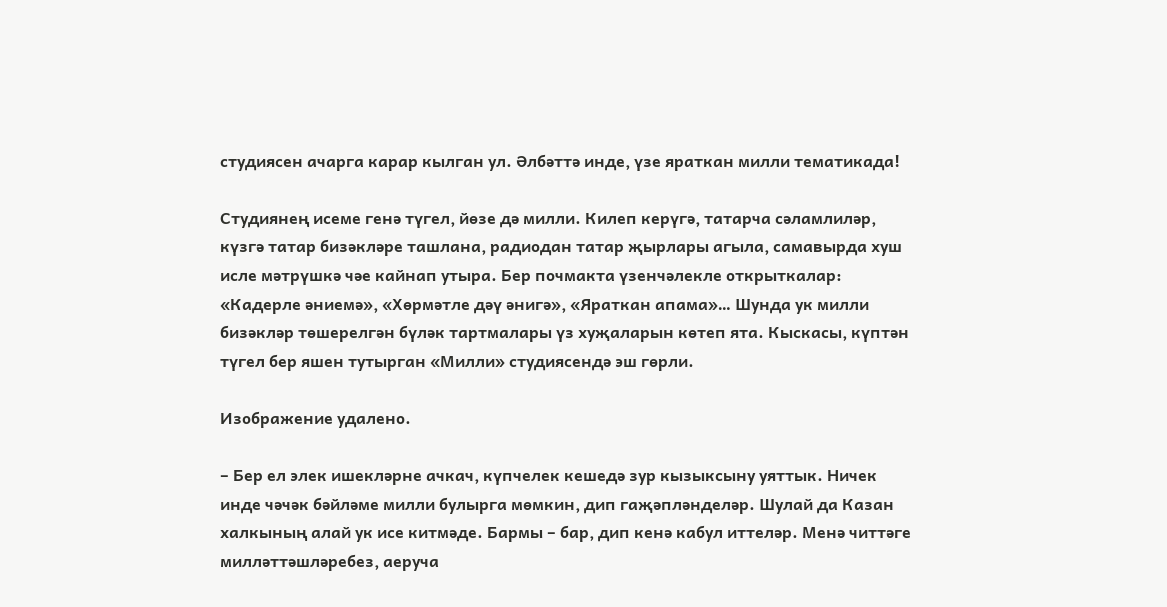студиясен ачарга карар кылган ул. Әлбәттә инде, үзе яраткан милли тематикада!

Студиянең исеме генә түгел, йөзе дә милли. Килеп керүгә, татарча сәламлиләр, күзгә татар бизәкләре ташлана, радиодан татар җырлары агыла, самавырда хуш исле мәтрүшкә чәе кайнап утыра. Бер почмакта үзенчәлекле открыткалар: «Кадерле әниемә», «Хөрмәтле дәү әнигә», «Яраткан апама»… Шунда ук милли бизәкләр төшерелгән бүләк тартмалары үз хуҗаларын көтеп ята. Кыскасы, күптән түгел бер яшен тутырган «Милли» студиясендә эш гөрли.

Изображение удалено.

– Бер ел элек ишекләрне ачкач, күпчелек кешедә зур кызыксыну уяттык. Ничек инде чәчәк бәйләме милли булырга мөмкин, дип гаҗәпләнделәр. Шулай да Казан халкының алай ук исе китмәде. Бармы – бар, дип кенә кабул иттеләр. Менә читтәге милләттәшләребез, аеруча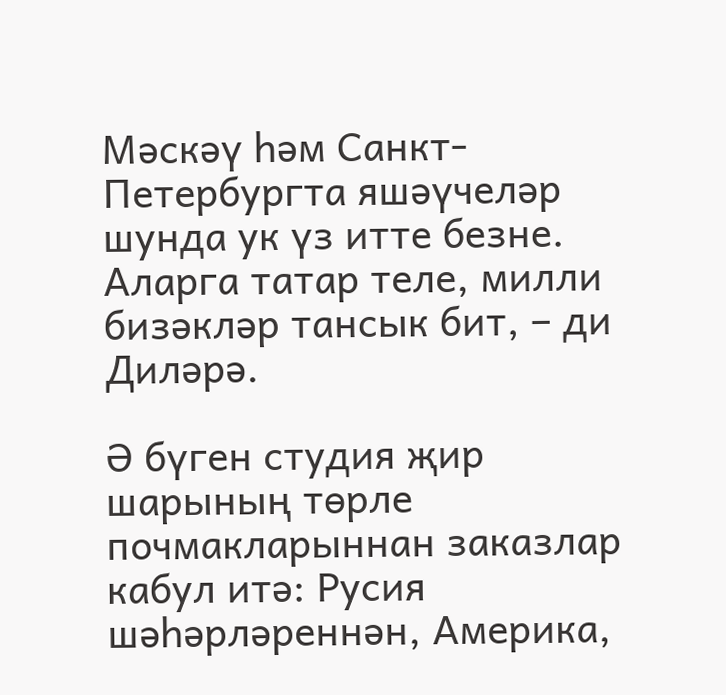Мәскәү һәм Санкт-Петербургта яшәүчеләр шунда ук үз итте безне. Аларга татар теле, милли бизәкләр тансык бит, – ди Диләрә.

Ә бүген студия җир шарының төрле почмакларыннан заказлар кабул итә: Русия шәһәрләреннән, Америка,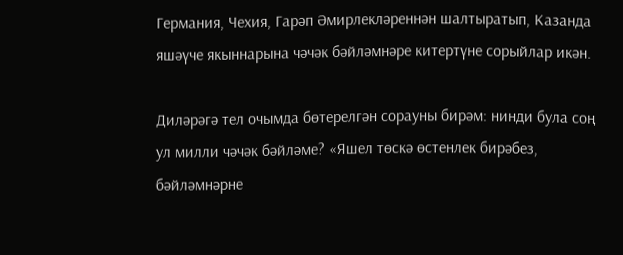Германия, Чехия, Гарәп Әмирлекләреннән шалтыратып, Казанда яшәүче якыннарына чәчәк бәйләмнәре китертүне сорыйлар икән.

Диләрәгә тел очымда бөтерелгән сорауны бирәм: нинди була соң ул милли чәчәк бәйләме? «Яшел төскә өстенлек бирәбез, бәйләмнәрне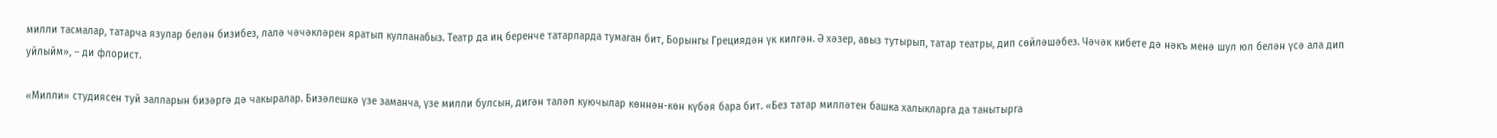милли тасмалар, татарча язулар белән бизибез, лалә чәчәкләрен яратып кулланабыз. Театр да иң беренче татарларда тумаган бит, Борынгы Грециядән үк килгән. Ә хәзер, авыз тутырып, татар театры, дип сөйләшәбез. Чәчәк кибете дә нәкъ менә шул юл белән үсә ала дип уйлыйм», – ди флорист.

«Милли» студиясен туй залларын бизәргә дә чакыралар. Бизәлешкә үзе заманча, үзе милли булсын, дигән таләп куючылар көннән-көн күбәя бара бит. «Без татар милләтен башка халыкларга да танытырга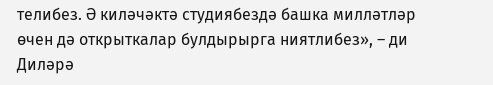телибез. Ә киләчәктә студиябездә башка милләтләр өчен дә открыткалар булдырырга ниятлибез», – ди Диләрә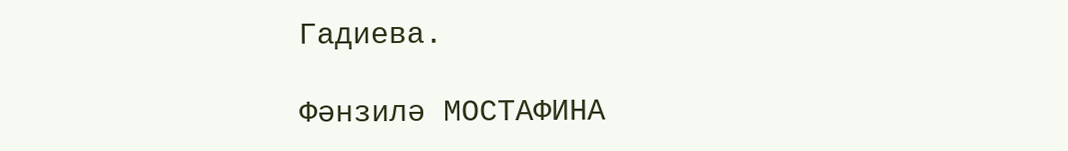Гадиева.

Фәнзилә МОСТАФИНА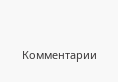Комментарии